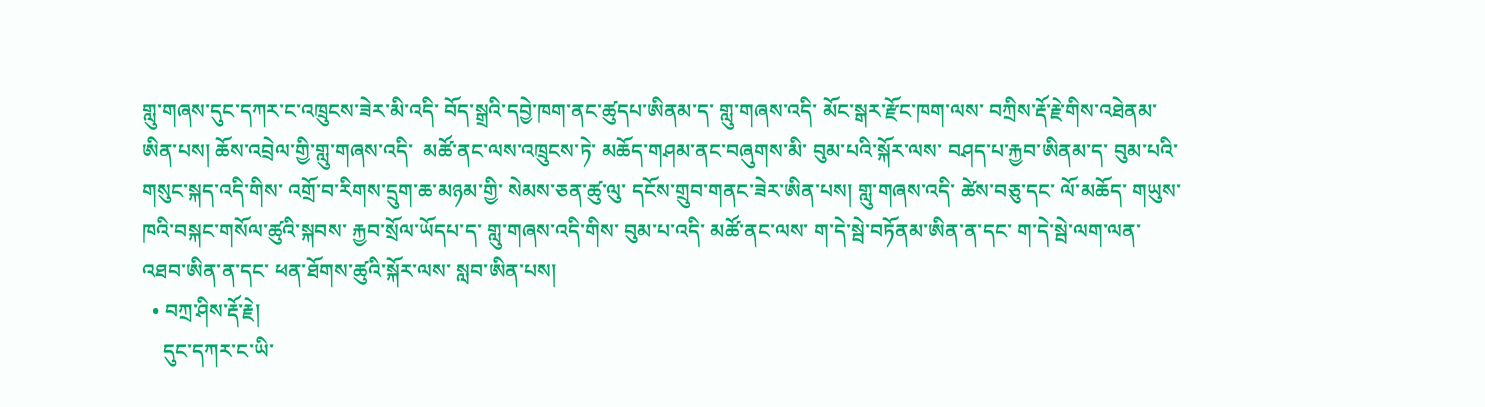གླུ་གཞས་དུང་དཀར་ང་འཁྲུངས་ཟེར་མི་འདི་ བོད་སྒྲའི་དབྱེ་ཁག་ནང་ཚུདཔ་ཨིནམ་ད་ གླུ་གཞས་འདི་ མོང་སྒར་རྫོང་ཁག་ལས་ བཀྲིས་རྡོ་རྗེ་གིས་འཐེནམ་ཨིན་པས། ཆོས་འབྲེལ་གྱི་གླུ་གཞས་འདི་  མཚོ་ནང་ལས་འཁྲུངས་ཏེ་ མཆོད་གཤམ་ནང་བཞུགས་མི་ བུམ་པའི་སྐོར་ལས་ བཤད་པ་རྐྱབ་ཨིནམ་ད་ བུམ་པའི་གསུང་སྐད་འདི་གིས་ འགྲོ་བ་རིགས་དྲུག་ཆ་མཉམ་གྱི་ སེམས་ཅན་ཚུ་ལུ་ དངོས་གྲུབ་གནང་ཟེར་ཨིན་པས། གླུ་གཞས་འདི་ ཚེས་བཅུ་དང་ ལོ་མཆོད་ གཡུས་ཁའི་བསྐང་གསོལ་ཚུའི་སྐབས་ རྐྱབ་སྲོལ་ཡོདཔ་ད་ གླུ་གཞས་འདི་གིས་ བུམ་པ་འདི་ མཚོ་ནང་ལས་ ག་དེ་སྦེ་བཏོནམ་ཨིན་ན་དང་ ག་དེ་སྦེ་ལག་ལན་འཐབ་ཨིན་ན་དང་ ཕན་ཐོགས་ཚུའི་སྐོར་ལས་ སླབ་ཨིན་པས།
  • བཀྲ་ཤིས་རྡོ་རྗེ།
    དུང་དཀར་ང་ཡི་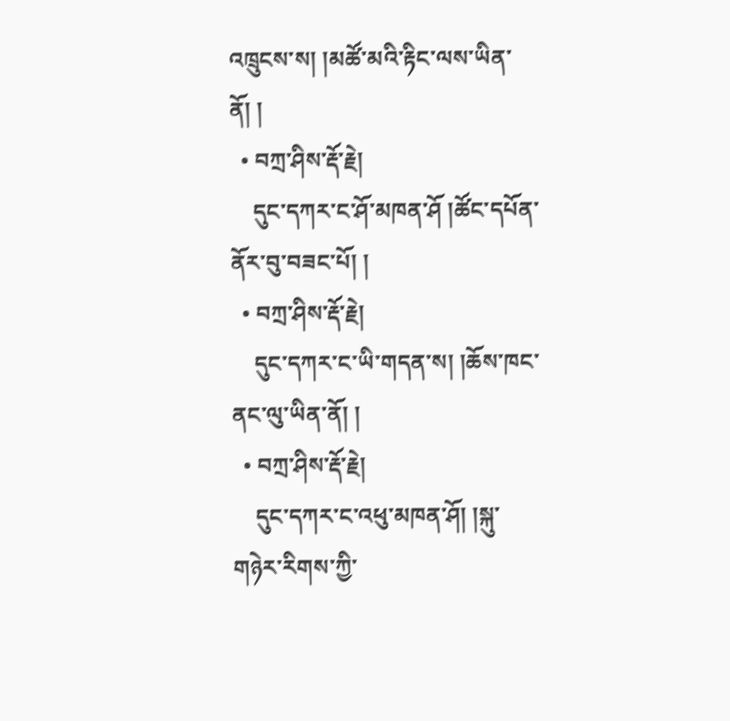འཁྲུངས་ས། །མཚོ་མའི་རྟིང་ལས་ཡིན་ནོ། །
  • བཀྲ་ཤིས་རྡོ་རྗེ།
    དུང་དཀར་ང་ཤོ་མཁན་ཤོ །ཚོང་དཔོན་ནོར་བུ་བཟང་པོ། །
  • བཀྲ་ཤིས་རྡོ་རྗེ།
    དུང་དཀར་ང་ཡི་གདན་ས། །ཆོས་ཁང་ནང་ལུ་ཡིན་ནོ། །
  • བཀྲ་ཤིས་རྡོ་རྗེ།
    དུང་དཀར་ང་འཕུ་མཁན་ཤོ། །སྐུ་གཉེར་རིགས་ཀྱི་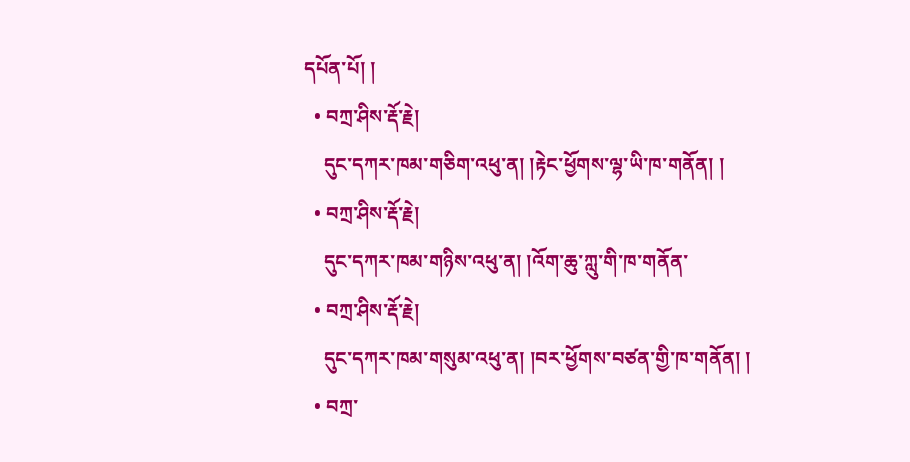དཔོན་པོ། །
  • བཀྲ་ཤིས་རྡོ་རྗེ།
    དུང་དཀར་ཁམ་གཅིག་འཕུ་ན། །རྟེང་ཕྱོགས་ལྷ་ཡི་ཁ་གནོན། །
  • བཀྲ་ཤིས་རྡོ་རྗེ།
    དུང་དཀར་ཁམ་གཉིས་འཕུ་ན། །འོག་ཆུ་ཀླུ་གི་ཁ་གནོན་
  • བཀྲ་ཤིས་རྡོ་རྗེ།
    དུང་དཀར་ཁམ་གསུམ་འཕུ་ན། །བར་ཕྱོགས་བཙན་གྱི་ཁ་གནོན། །
  • བཀྲ་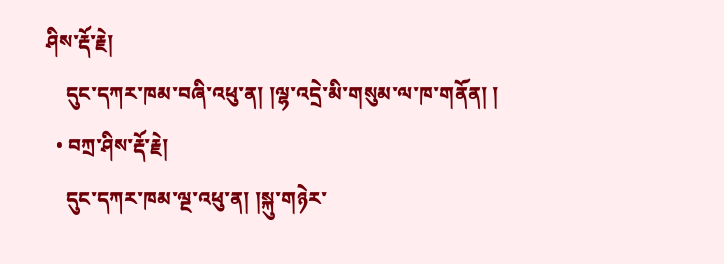ཤིས་རྡོ་རྗེ།
    དུང་དཀར་ཁམ་བཞི་འཕུ་ན། །ལྷ་འདྲེ་མི་གསུམ་ལ་ཁ་གནོན། །
  • བཀྲ་ཤིས་རྡོ་རྗེ།
    དུང་དཀར་ཁམ་ལྔ་འཕུ་ན། །སྐུ་གཉེར་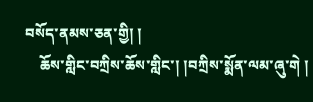བསོད་ནམས་ཅན་གྱི། །
    ཆོས་གླིང་བཀྲིས་ཆོས་གླིང་། །བཀྲིས་སྨོན་ལམ་ཞུ་གེ །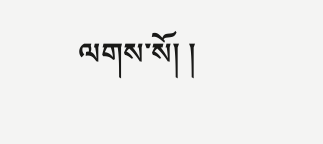ལགས་སོ། །